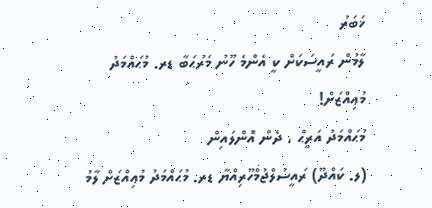ޚަބަރު
ލާމުން ރައީސަކަށް ކީ އެންމެ ހޫނު މަރުޙަބާ ޑރ. މުޙައްމަދު މުޢިއްޒަށް!
މުޙައްމަދު އަރީޙް ، ދެން އޮންލައިން
(ލ. ކައްދޫ) ރައީސުލްޖުމްހޫރިއްޔާ ޑރ. މުޙައްމަދު މުޢިއްޒަށް ލާމު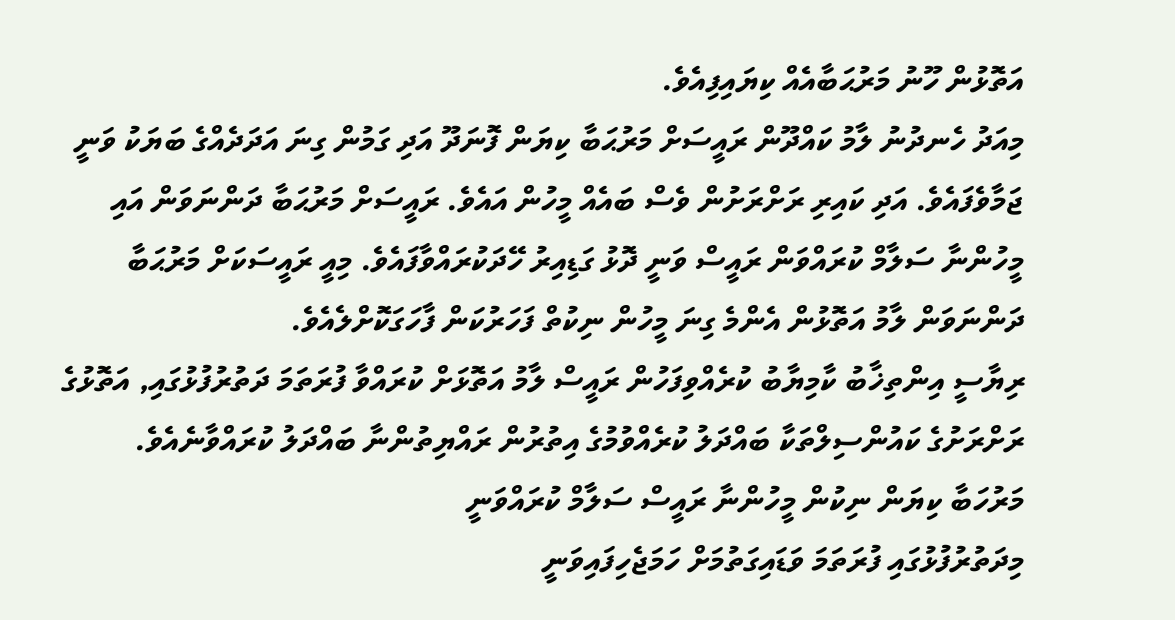އަތޮޅުން ހޫނު މަރުޙަބާއެއް ކިޔައިފިއެވެ.
މިއަދު ހެނދުނު ލާމު ކައްދޫން ރައީސަށް މަރުޙަބާ ކިޔަން ފޮނަދޫ އަދި ގަމުން ގިނަ އަދަދެއްގެ ބަޔަކު ވަނީ ޖަމާވެފައެވެ. އަދި ކައިރި ރަށްރަށުން ވެސް ބައެއް މީހުން އައެވެ. ރައީސަށް މަރުޙަބާ ދަންނަވަން އައި މީހުންނާ ސަލާމް ކުރައްވަން ރައީސް ވަނީ ދޮޅު ގަޑިއިރު ހޭދަކުރައްވާފައެވެ. މިއީ ރައީސަކަށް މަރުޙަބާ ދަންނަވަން ލާމު އަތޮޅުން އެންމެ ގިނަ މީހުން ނިކުތް ފަހަރުކަން ފާހަގަކޮށްލެއެވެ.
ރިޔާސީ އިންތިޚާބު ކާމިޔާބު ކުރެއްވިފަހުން ރައީސް ލާމު އަތޮޅަށް ކުރައްވާ ފުރަތަމަ ދަތުރުފުޅުގައި, އަތޮޅުގެ ރަށްރަށުގެ ކައުންސިލްތަކާ ބައްދަލު ކުރެއްވުމުގެ އިތުރުން ރައްޔިތުންނާ ބައްދަލު ކުރައްވާނެއެވެ.
މަރުހަބާ ކިޔަން ނިކުން މީހުންނާ ރައީސް ސަލާމް ކުރައްވަނީ
މިދަތުރުފުޅުގައި ފުރަތަމަ ވަޑައިގަތުމަށް ހަމަޖެހިފައިވަނީ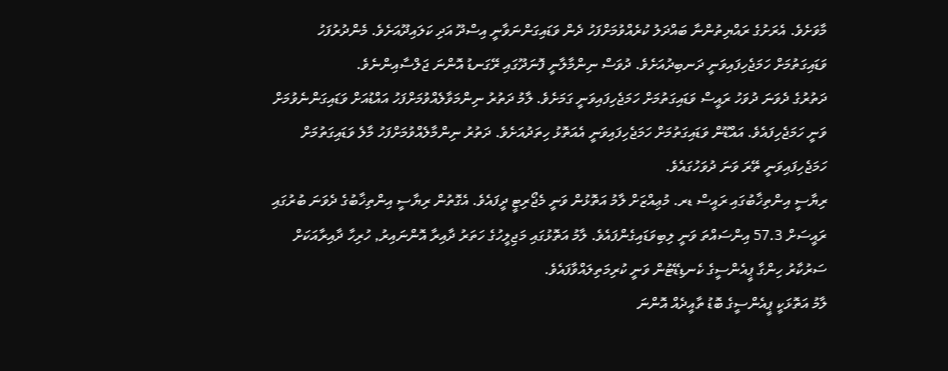މާވަށެވެ. އެރަށުގެ ރައްޔިތުންނާ ބައްދަލު ކުރެއްވުމަށްފަހު ދެން ވަޑައިގަންނަވާނީ އިސްދޫ އަދި ކަލައިދޫއަށެވެ. މެންދުރުފަހު ވަޑައިގަތުމަށް ހަމަޖެހިފައިވަނީ ދަނބިދުއަށެވެ. ދުވަސް ނިންމާލާނީ ފޮނަދޫގައި ރޭގަނޑު އޮންނަ ޖަލްސާއިންނެވެ.
ދަތުރުގެ ދެވަނަ ދުވަހު ރައީސް ވަޑައިގަތުމަށް ހަމަޖެހިފައިވަނީ ގަމަށެވެ. ލާމު ދަތުރު ނިންމަވާލެއްވުމަށްފަހު އައްޑުއަށް ވަޑައިގަންނެވުމަށް ވަނީ ހަމަޖެހިފައެވެ. އައްޑޫން ވަޑައިގަތުމަށް ހަމަޖެހިފައިވަނީ އެއަތޮޅު ހިތަދުއަށެވެ. ދަތުރު ނިންމާލެއްވުމަށްފަހު މާލެ ވަޑައިގަތުމަށް ހަމަޖެހިފައިވަނީ ތޭރަ ވަނަ ދުވަހުގައެވެ.
ރިޔާސީ އިންތިޚާބުގައި ރައީސް ޑރ. މުޢިއްޒަށް ލާމު އަތޮޅުން ވަނީ މެޖޯރިޓީ ދީފައެވެ. އެގޮތުން ރިޔާސީ އިންތިޚާބުގެ ދެވަނަ ބުރުގައި ރައީސަށް 57.3 އިންސައްތަ ވަނީ ލިބިވަޑައިގެންފައެވެ. ލާމު އަތޮޅުގައި މަޖިލީހުގެ ހަތަރު ދާއިރާ އޮންނައިރު, ހުރިހާ ދާއިރާއަކަށް ސަރުކާރު ހިންގާ ޕީއެންސީގެ ކެނޑިޑޭޓުން ވަނީ ކުރިމަތިލައްވާފައެވެ.
ލާމު އަތޮޅަކީ ޕީއެންސީގެ ބޮޑު ތާއީދެއް އޮންނަ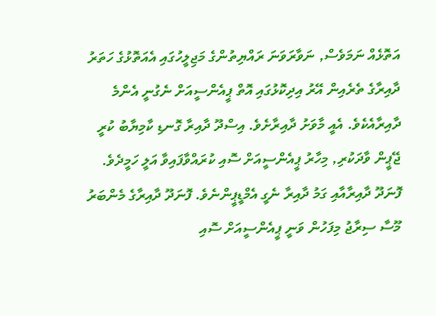އަތޮޅެއް ނަމަވެސް, ނަވާރަވަނަ ރައްޔިތުންގެ މަޖިލީހުގައި އެއަތޮޅުގެ ހަތަރު ދާއިރާގެ ތެރެއިން އޭރު އިދިކޮޅުގައި އޮތް ޕީއެންސީއަށް ނެގުނީ އެންމެ ދާއިރާއެކެވެ. އެއީ މާވަށު ދާއިރާށެވެ. އިސްދޫ ދާއިރާ ގޮނޑި ކާމިޔާބު ކުރީ ޖޭޕީން ވާދަކުރި, މިހާރު ޕީއެންސީއަށް ސޮއި ކުރައްވާފައިވާ އަލީ ހަމީދެވެ. ފޮނަދޫ ދާއިރާއާއި ގަމު ދާއިރާ ނެގީ އެމްޑީޕީންނެވެ. ފޮނަދޫ ދާއިރާގެ މެންބަރު މޫސާ ސިރާޖު މިފަހުން ވަނީ ޕީއެންސީއަށް ސޮއި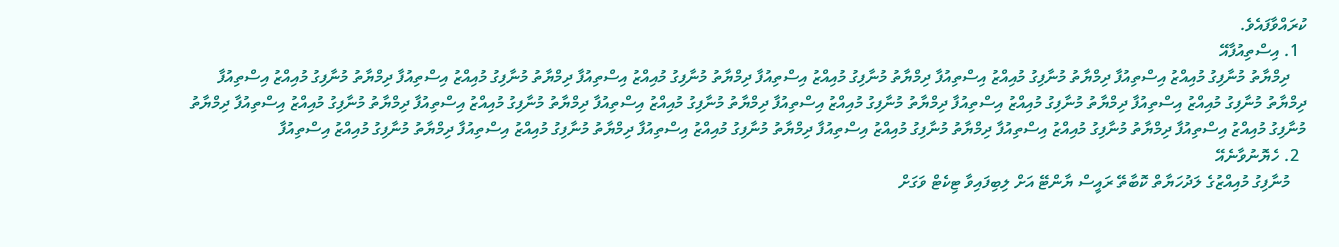ކުރައްވާފައެވެ.
  1. އިސްތިއުފާއޭ
    ދިމްޔާތު މުނާފިގު މުއިއްޒު އިސްތިއުފާ ދިމްޔާތު މުނާފިގު މުއިއްޒު އިސްތިއުފާ ދިމްޔާތު މުނާފިގު މުއިއްޒު އިސްތިއުފާ ދިމްޔާތު މުނާފިގު މުއިއްޒު އިސްތިއުފާ ދިމްޔާތު މުނާފިގު މުއިއްޒު އިސްތިއުފާ ދިމްޔާތު މުނާފިގު މުއިއްޒު އިސްތިއުފާ ދިމްޔާތު މުނާފިގު މުއިއްޒު އިސްތިއުފާ ދިމްޔާތު މުނާފިގު މުއިއްޒު އިސްތިއުފާ ދިމްޔާތު މުނާފިގު މުއިއްޒު އިސްތިއުފާ ދިމްޔާތު މުނާފިގު މުއިއްޒު އިސްތިއުފާ ދިމްޔާތު މުނާފިގު މުއިއްޒު އިސްތިއުފާ ދިމްޔާތު މުނާފިގު މުއިއްޒު އިސްތިއުފާ ދިމްޔާތު މުނާފިގު މުއިއްޒު އިސްތިއުފާ ދިމްޔާތު މުނާފިގު މުއިއްޒު އިސްތިއުފާ ދިމްޔާތު މުނާފިގު މުއިއްޒު އިސްތިއުފާ ދިމްޔާތު މުނާފިގު މުއިއްޒު އިސްތިއުފާ ދިމްޔާތު މުނާފިގު މުއިއްޒު އިސްތިއުފާ ދިމްޔާތު މުނާފިގު މުއިއްޒު އިސްތިއުފާ
  2. ހެޔޮނުވާނެއޭ
    މުނާފިގު މުއިއްޒުގެ ލަދުހަޔާތް ކޮބާތޭ ރައީސް ޔާންޓޭ އަށް ލިބިފައިވާ ޓިކެޓް ވަގަށް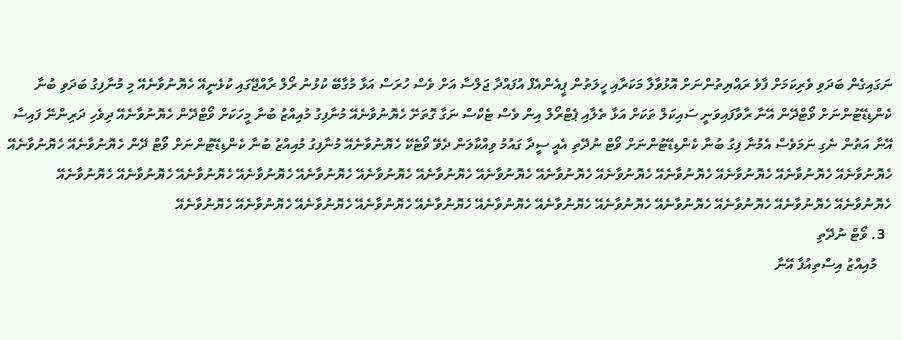ނަގައިގެން ބަދަވި ވެރިކަމަށް ފާވެ ރައްޔިތުންނަށް އޮޅުވާލާ މަކަރާއި ހީލަތުން ޕީއެންއެފް އުފައްދާ ޖަލްސާ އަށް ވެސް ހުރަސް އަޅާ މުގާބޭ ކުޅުނު ރޯލް ރާއްޖޭގައި ކުޅެނީއޭ ހެޔޮނުވާނެއޭ މި މުނާފިގު ބަދަވި ބުނާ ކެންޑިޑޭޓުންނަށް ވޯޓްދޭން އޭނާ ރާވާފައިވަނީ ސައިކަލް ތަކަށް އަޅާ ތެލާއި ޕެޓްރޯލް އިން ވެސް ޓެކްސް ނަގާ ގޮތަށޭ ހެޔޮނުވާނެއޭ މުނާފިގު މުއިއްޒު ބުނާ މީހަކަށް ވޯޓްދޭން ހެޔޮނުވާނެއޭ ދިވެހި ދަރިންނޭ ފައިސާ އޭނާ އަތުން ނެގި ނަމަވެސް އެމުނާ ފިގު ބުނާ ކެންޑިޑޭޓުންނަށް ވޯޓް ނުދޭތި އެއީ ސީދާ ގައުމު ވިއްކާލަން ދެވޭ ވޯޓެކޭ ހެޔޮނުވާނެއޭ މުނާފިގު މުއިއްޒު ބުނާ ކެންޑިޑޭޓުންނަށް ވޯޓް ދޭން ހެޔޮނުވާނެއޭ ހެޔޮނުވާނެއޭ ހެޔޮނުވާނެއޭ ހެޔޮނުވާނެއޭ ހެޔޮނުވާނެއޭ ހެޔޮނުވާނެއޭ ހެޔޮނުވާނެއޭ ހެޔޮނުވާނެއޭ ހެޔޮނުވާނެއޭ ހެޔޮނުވާނެއޭ ހެޔޮނުވާނެއޭ ހެޔޮނުވާނެއޭ ހެޔޮނުވާނެއޭ ހެޔޮނުވާނެއޭ ހެޔޮނުވާނެއޭ ހެޔޮނުވާނެއޭ ހެޔޮނުވާނެއޭ ހެޔޮނުވާނެއޭ ހެޔޮނުވާނެއޭ ހެޔޮނުވާނެއޭ ހެޔޮނުވާނެއޭ ހެޔޮނުވާނެއޭ ހެޔޮނުވާނެއޭ ހެޔޮނުވާނެއޭ ހެޔޮނުވާނެއޭ ހެޔޮނުވާނެއޭ ހެޔޮނުވާނެއޭ ހެޔޮނުވާނެއޭ
  3. ވޯޓް ނުދޭތި
    މުއިއްޒު އިސްތިއުފާ އޭނާ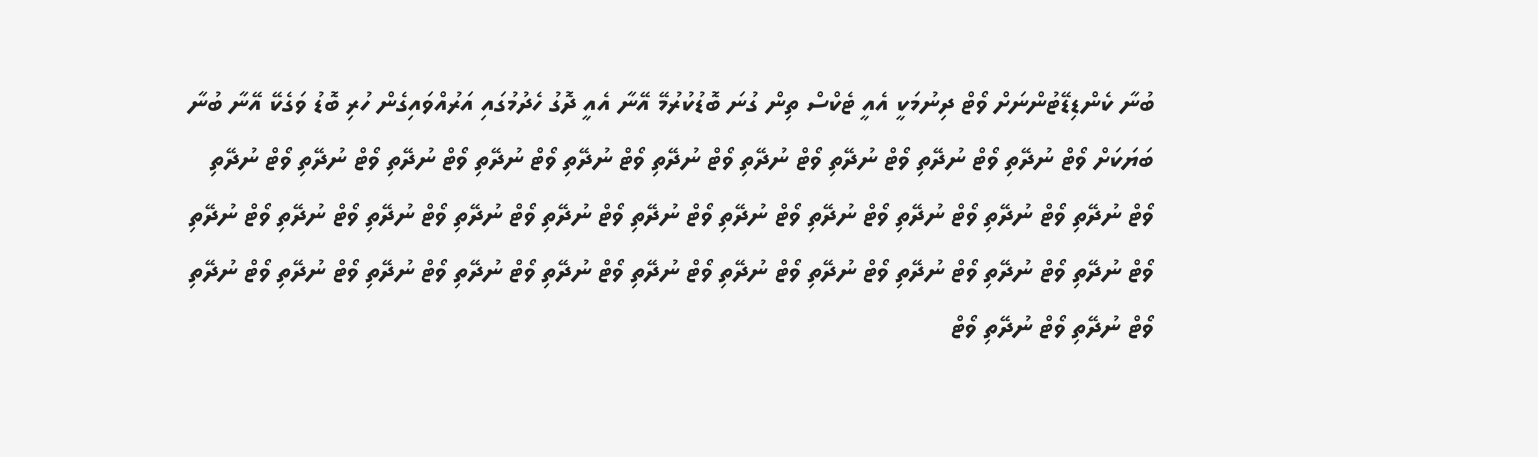ބުނާ ކެންޑިޑޭޓުންނަށް ވޯޓް ދިނުމަކީ އެއީ ޓެކްސް ތިން ގުނަ ބޮޑުކުރުމޭ އޭނާ އެއީ ދޮގު ހެދުމުގައި އަރުއްވައިގެން ހުރި ބޮޑު ވަގެކޭ އޭނާ ބުނާ ބަޔަކަށް ވޯޓް ނުދޭތި ވޯޓް ނުދޭތި ވޯޓް ނުދޭތި ވޯޓް ނުދޭތި ވޯޓް ނުދޭތި ވޯޓް ނުދޭތި ވޯޓް ނުދޭތި ވޯޓް ނުދޭތި ވޯޓް ނުދޭތި ވޯޓް ނުދޭތި ވޯޓް ނުދޭތި ވޯޓް ނުދޭތި ވޯޓް ނުދޭތި ވޯޓް ނުދޭތި ވޯޓް ނުދޭތި ވޯޓް ނުދޭތި ވޯޓް ނުދޭތި ވޯޓް ނުދޭތި ވޯޓް ނުދޭތި ވޯޓް ނުދޭތި ވޯޓް ނުދޭތި ވޯޓް ނުދޭތި ވޯޓް ނުދޭތި ވޯޓް ނުދޭތި ވޯޓް ނުދޭތި ވޯޓް ނުދޭތި ވޯޓް ނުދޭތި ވޯޓް ނުދޭތި ވޯޓް ނުދޭތި ވޯޓް ނުދޭތި ވޯޓް ނުދޭތި ވޯޓް ނުދޭތި ވޯޓް ނުދޭތި ވޯޓް ނުދޭތި ވޯޓް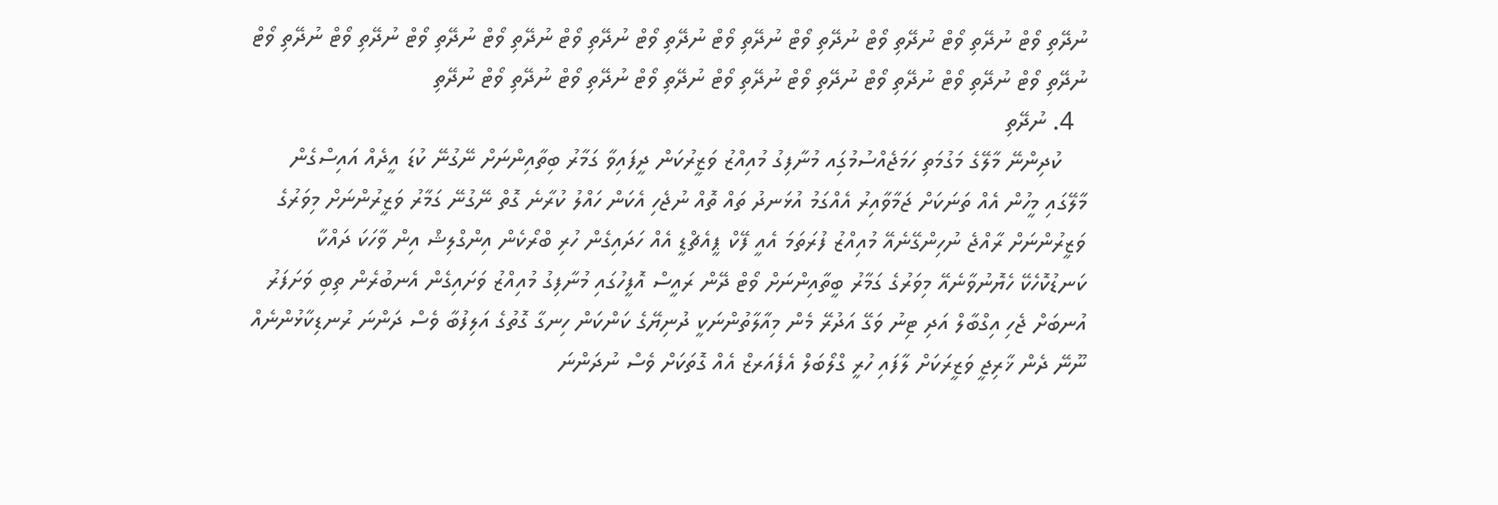ނުދޭތި ވޯޓް ނުދޭތި ވޯޓް ނުދޭތި ވޯޓް ނުދޭތި ވޯޓް ނުދޭތި ވޯޓް ނުދޭތި ވޯޓް ނުދޭތި ވޯޓް ނުދޭތި ވޯޓް ނުދޭތި ވޯޓް ނުދޭތި ވޯޓް ނުދޭތި ވޯޓް ނުދޭތި ވޯޓް ނުދޭތި ވޯޓް ނުދޭތި ވޯޓް ނުދޭތި ވޯޓް ނުދޭތި ވޯޓް ނުދޭތި ވޯޓް ނުދޭތި ވޯޓް ނުދޭތި ވޯޓް ނުދޭތި
  4. ނުދޭތި
    ކުދިންނޭ މާލޭގެ މަގުމަތި ހަމަޖެއްސުމުގަިއ މުނާފިގު މުއިއްޒު ވަޒީރުކަން ދީފައިވާ ގަމާރު ބިތާއިންނަށް ނޭގުނޭ ކުޑަ އީދެއް އައިސްގެން މާލޭގައި މީހުން އެއް ތަނަކަށް ޖަމާވާއިރު އެއްގަމު އުޅަނދު ތައް ތޮއް ނުޖެހި އެކަން ހައްލު ކުރާނެ ގޮތް ނޭގުނޭ ގަމާރު ވަޒީރުންނަށް މިވަރުގެ ވަޒީރުންނަށް ރާއްޖެ ނުހިންގޭނެއޭ މުއިއްޒު ފުރަތަމަ އެއީ ފޭކް ޕީއެޗްޑީ އެއް ހަދައިގެން ހުރި ބްރޯކެން އިންގްލިޝް އިން ވާހަކަ ދައްކާ ކަނޑުކޮހެކޭ ހެޔޮނުވާނެއޭ މިވަރުގެ ގަމާރު ބީތާއިންނަށް ވޯޓް ދޭން ރައީސް އޮފީހުގައި މުނާފިގު މުއިއްޒު ވަށައިގެން އެނބުރެން ތިބި ވަށަފަރު އުނބަށް ޖެހި އިގްބާލް އަދި ޓިނު ވަގޭ އަދުރޭ މެން މިއާލާތުންނަކީ ދުނިޔޭގެ ކަންކަން ހިނގާ ގޮތުގެ އަލިފުބާ ވެސް ދަންނަ ރުނޑިކާޅުންނެއް ނޫނޭ ދެން ޚާރިޖީ ވަޒީރަކަށް ލާފައި ހުރީ ގްލޯބަލް އެފެއަރޒް އެއް ގޮތަކަށް ވެސް ނުދަންނަ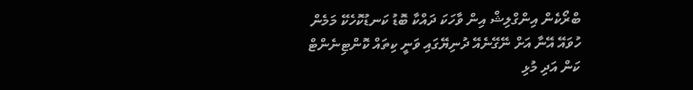ބްރޯކެން އިންގްލިޝް އިން ވާހަކަ ދައްކާ ބޮޑު ކަނޑުކޮހެކޭ މަމެން ހުވައޭ އޭނާ އަށް ނޭގޭނެއޭ ދުނިޔޭގައި ވަނީ ކިތައް ކޮންޓިނެންޓް ކަން އަދި މުޅި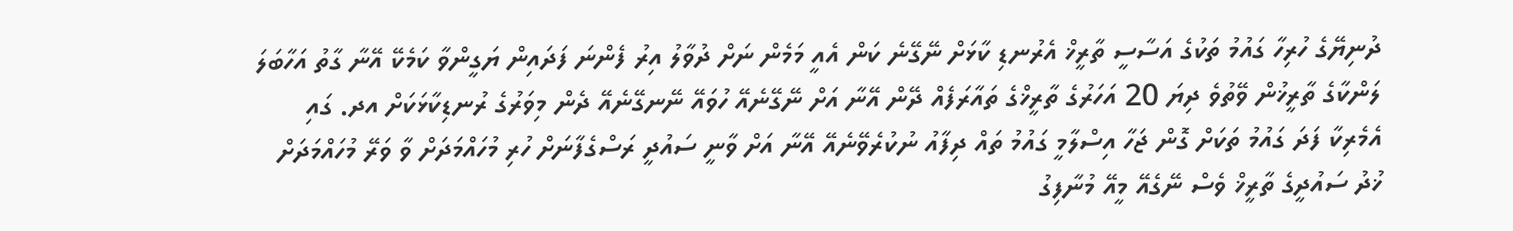ދުނިޔޭގެ ހުރިހާ ގައުމު ތަކުގެ އަސާސީ ތާރީޚް އެރުނޑި ކާޅަށް ނޭގޭނެ ކަން އެއީ މަމެން ނަށް ދުވާލު އިރު ފެންނަ ފަދައިން ޔަގީންވާ ކަމެކޭ އޭނާ ގާތު އަހާބަލަ ލަންކާގެ ތާރީޚުން ވޭތުވެ ދިޔަ 20 އަހަރުގެ ތާރީޚްގެ ތައާރަފެއް ދޭން އޭނާ އަށް ނޭގޭނެއޭ ހުވައޭ ނޭނގޭނެއޭ ދެން މިވަރުގެ ރުނޑިކާޅަކަށް އދ. ގައި އެމެރިކާ ފަދަ ގައުމު ތަކަށް ގޮން ޖަހާ އިސްލާމީ ގައުމު ތައް ދިފާއު ނުކުރެވޭނެއޭ އޭނާ އަށް ވާނީ ސައުދީ ރަސްގެފާނަށް ހުރި މުހައްމަދަށް ވާ ވަރޭ މުހައްމަދަށް ޚުދު ސައުދީގެ ތާރީޚް ވެސް ނޭގެއޭ މީއޭ މުނާފިގު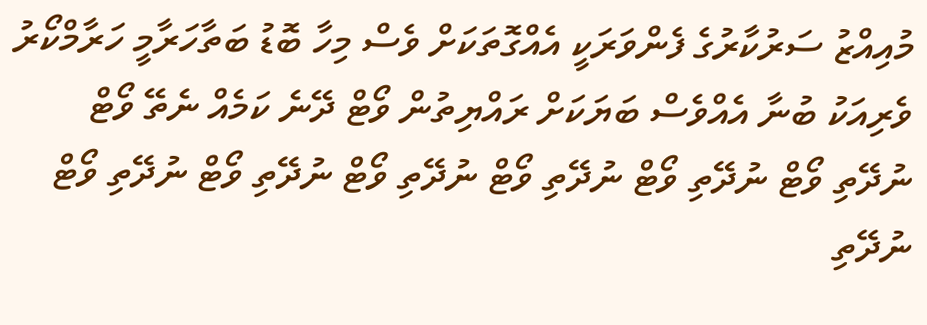މުއިއްޒު ސަރުކާރުގެ ފެންވަރަކީ އެއްގޮތަކަށް ވެސް މިހާ ބޮޑު ބަތާހަރާމީ ހަރާމްކޯރު ވެރިއަކު ބުނާ އެއްވެސް ބަޔަކަށް ރައްޔިތުން ވޯޓް ދޭނެ ކަމެއް ނެތޭ ވޯޓް ނުދޭތި ވޯޓް ނުދޭތި ވޯޓް ނުދޭތި ވޯޓް ނުދޭތި ވޯޓް ނުދޭތި ވޯޓް ނުދޭތި ވޯޓް ނުދޭތި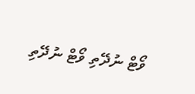ވޯޓް ނުދޭތި ވޯޓް ނުދޭތި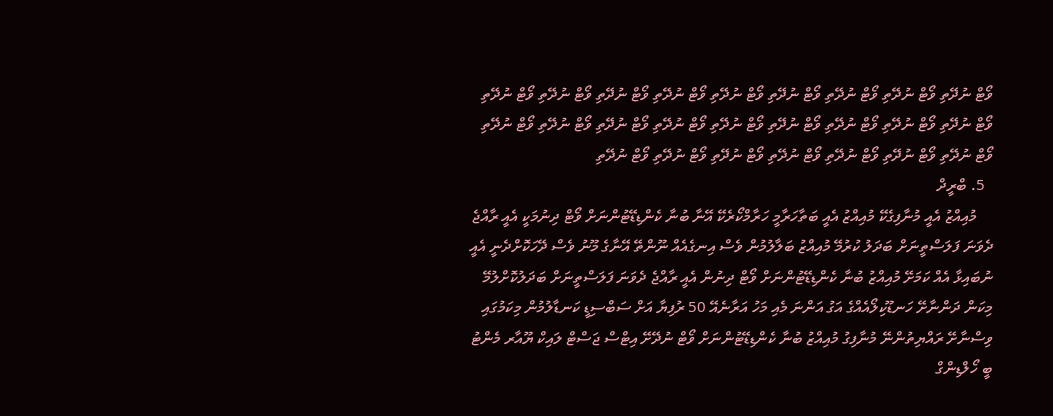ވޯޓް ނުދޭތި ވޯޓް ނުދޭތި ވޯޓް ނުދޭތި ވޯޓް ނުދޭތި ވޯޓް ނުދޭތި ވޯޓް ނުދޭތި ވޯޓް ނުދޭތި ވޯޓް ނުދޭތި ވޯޓް ނުދޭތި ވޯޓް ނުދޭތި ވޯޓް ނުދޭތި ވޯޓް ނުދޭތި ވޯޓް ނުދޭތި ވޯޓް ނުދޭތި ވޯޓް ނުދޭތި ވޯޓް ނުދޭތި ވޯޓް ނުދޭތި ވޯޓް ނުދޭތި ވޯޓް ނުދޭތި ވޯޓް ނުދޭތި ވޯޓް ނުދޭތި ވޯޓް ނުދޭތި ވޯޓް ނުދޭތި ވޯޓް ނުދޭތި ވޯޓް ނުދޭތި
  5. ބްރީދް
    މުއިއްޒު އެއީ މުނާފިގެކޭ މުއިއްޒު އެއީ ބަތާހަރާމީ ހަރާމްކޯރެކޭ އޭނާ ބުނާ ކެންޑިޑޭޓުންނަށް ވޯޓް ދިނުމަކީ އެއީ ރާއްޖެ ދެވަނަ ފަލަސްތީނަށް ބަދަލު ކުރުމޭ މުއިއްޒު ބަލާލުމުން ވެސް އިނގެއެއް ނޫންތޭ އޭނާގެ މޫނު ވެސް ދޭހަކޮށްދެނީ އެއީ ނުބައިޅާ އެއް ކަމަށޭ މުއިއްޒު ބުނާ ކެންޑިޑޭޓުންނަށް ވޯޓް ދިނުން އެއީ ރާއްޖެ ދެވަނަ ފަލަސްތީނަށް ބަދަލުކޮށްލުމޭ މިކަން ދަންނާށޭ ހަނޑޫކިލޯއެއްގެ އަގު އަންނަ މެއި މަހު އަރާނެއޭ 50 ރުފިޔާ އަށް ސަބްސިޑީ ކަނޑާލުމުން މިކަމުގައި ވިސްނާށޭ ރައްޔިތުންނޭ މުނާފިގު މުއިއްޒު ބުނާ ކެންޑިޑޭޓުންނަށް ވޯޓް ނުދޭށޭ އިޓްސް ޖަސްޓް ލައިކް ޔޫއާރ މެންޓު ބީ ހޯލްޑިންގް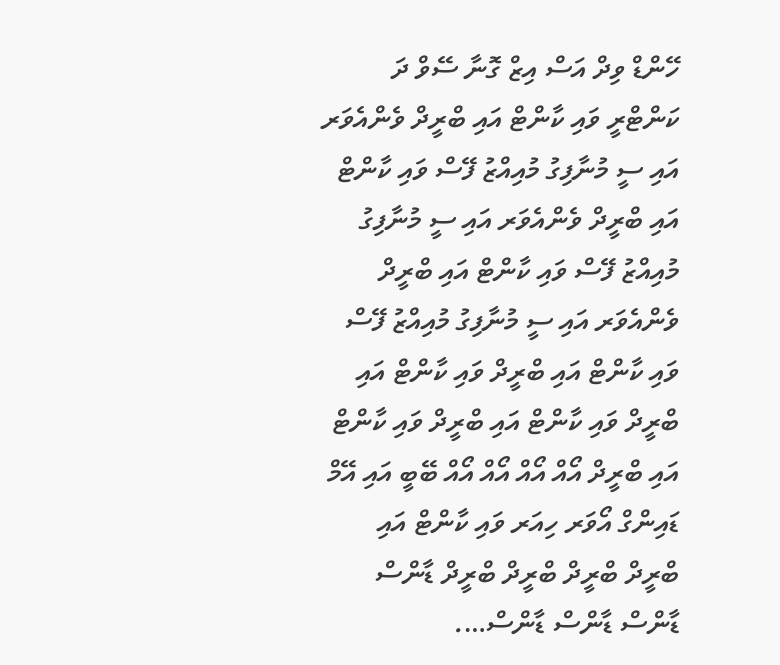ހޭންޑް ވިދް އަސް އިޒް ގޮނާ ސޭވް ދަ ކަންޓްރީ ވައި ކާންޓް އައި ބްރީދް ވެންއެވަރ އައި ސީ މުނާފިގު މުއިއްޒު ފޭސް ވައި ކާންޓް އައި ބްރީދް ވެންއެވަރ އައި ސީ މުނާފިގު މުއިއްޒު ފޭސް ވައި ކާންޓް އައި ބްރީދް ވެންއެވަރ އައި ސީ މުނާފިގު މުއިއްޒު ފޭސް ވައި ކާންޓް އައި ބްރީދް ވައި ކާންޓް އައި ބްރީދް ވައި ކާންޓް އައި ބްރީދް ވައި ކާންޓް އައި ބްރީދް އޯއް އޯއް އޯއް އޯއް ބޭބީ އައި އޭމް ޑައިންގް އޯވަރ ހިއަރ ވައި ކާންޓް އައި ބްރީދް ބްރީދް ބްރީދް ބްރީދް ޑާންސް ޑާންސް ޑާންސް ޑާންސް….